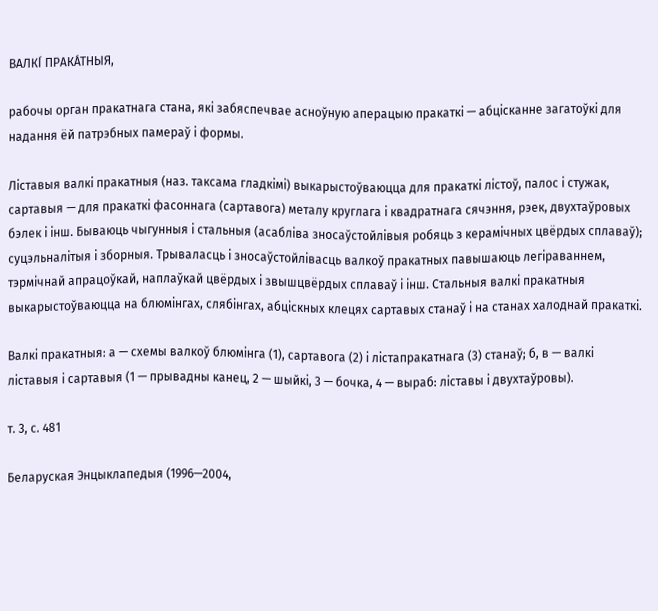ВАЛКІ́ ПРАКА́ТНЫЯ,

рабочы орган пракатнага стана, які забяспечвае асноўную аперацыю пракаткі — абцісканне загатоўкі для надання ёй патрэбных памераў і формы.

Ліставыя валкі пракатныя (наз. таксама гладкімі) выкарыстоўваюцца для пракаткі лістоў, палос і стужак, сартавыя — для пракаткі фасоннага (сартавога) металу круглага і квадратнага сячэння, рэек, двухтаўровых бэлек і інш. Бываюць чыгунныя і стальныя (асабліва зносаўстойлівыя робяць з керамічных цвёрдых сплаваў); суцэльналітыя і зборныя. Трываласць і зносаўстойлівасць валкоў пракатных павышаюць легіраваннем, тэрмічнай апрацоўкай, наплаўкай цвёрдых і звышцвёрдых сплаваў і інш. Стальныя валкі пракатныя выкарыстоўваюцца на блюмінгах, слябінгах, абціскных клецях сартавых станаў і на станах халоднай пракаткі.

Валкі пракатныя: а — схемы валкоў блюмінга (1), сартавога (2) і лістапракатнага (3) станаў; б, в — валкі ліставыя і сартавыя (1 — прывадны канец, 2 — шыйкі, 3 — бочка, 4 — выраб: ліставы і двухтаўровы).

т. 3, с. 481

Беларуская Энцыклапедыя (1996—2004,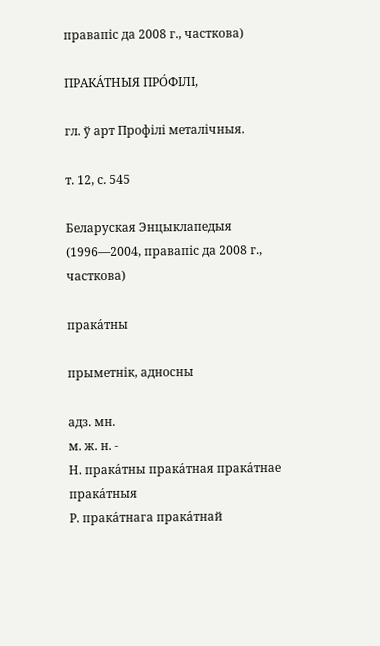правапіс да 2008 г., часткова)

ПРАКА́ТНЫЯ ПРО́ФІЛІ,

гл. ў арт Профілі металічныя.

т. 12, с. 545

Беларуская Энцыклапедыя (1996—2004, правапіс да 2008 г., часткова)

прака́тны

прыметнік, адносны

адз. мн.
м. ж. н. -
Н. прака́тны прака́тная прака́тнае прака́тныя
Р. прака́тнага прака́тнай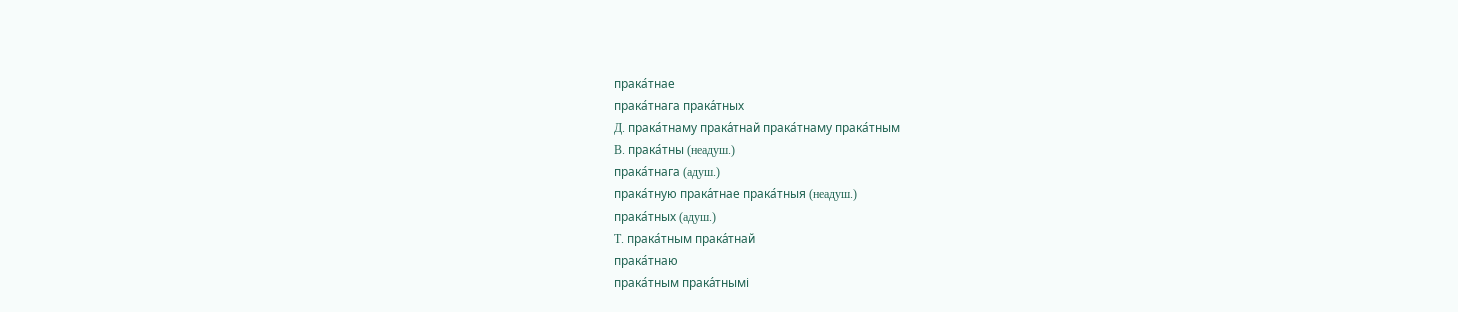прака́тнае
прака́тнага прака́тных
Д. прака́тнаму прака́тнай прака́тнаму прака́тным
В. прака́тны (неадуш.)
прака́тнага (адуш.)
прака́тную прака́тнае прака́тныя (неадуш.)
прака́тных (адуш.)
Т. прака́тным прака́тнай
прака́тнаю
прака́тным прака́тнымі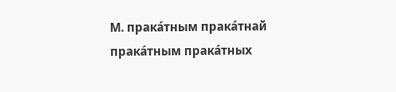М. прака́тным прака́тнай прака́тным прака́тных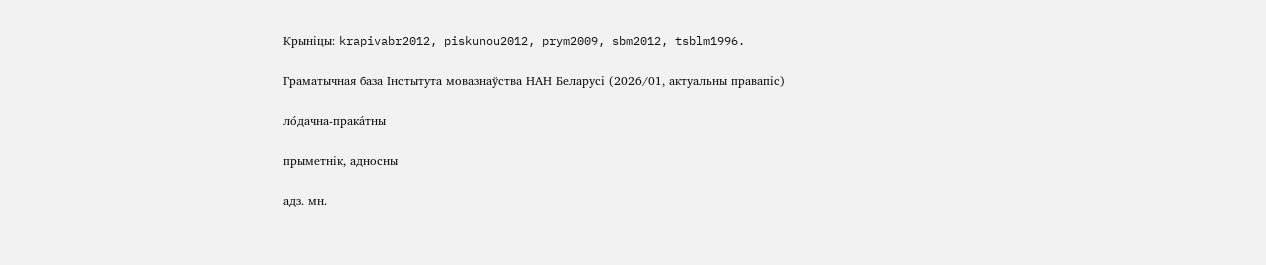Крыніцы: krapivabr2012, piskunou2012, prym2009, sbm2012, tsblm1996.

Граматычная база Інстытута мовазнаўства НАН Беларусі (2026/01, актуальны правапіс)

ло́дачна-прака́тны

прыметнік, адносны

адз. мн.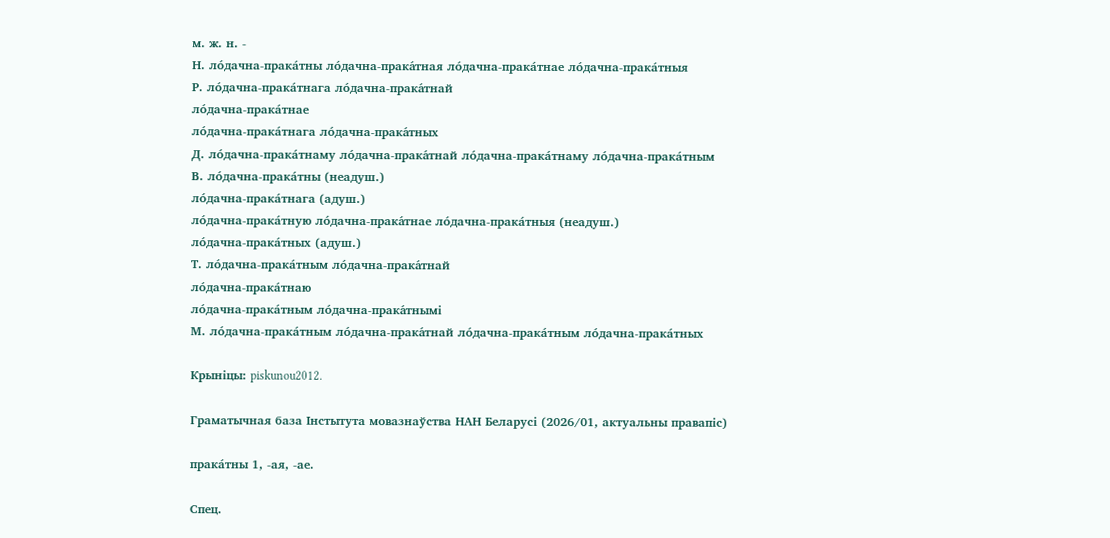м. ж. н. -
Н. ло́дачна-прака́тны ло́дачна-прака́тная ло́дачна-прака́тнае ло́дачна-прака́тныя
Р. ло́дачна-прака́тнага ло́дачна-прака́тнай
ло́дачна-прака́тнае
ло́дачна-прака́тнага ло́дачна-прака́тных
Д. ло́дачна-прака́тнаму ло́дачна-прака́тнай ло́дачна-прака́тнаму ло́дачна-прака́тным
В. ло́дачна-прака́тны (неадуш.)
ло́дачна-прака́тнага (адуш.)
ло́дачна-прака́тную ло́дачна-прака́тнае ло́дачна-прака́тныя (неадуш.)
ло́дачна-прака́тных (адуш.)
Т. ло́дачна-прака́тным ло́дачна-прака́тнай
ло́дачна-прака́тнаю
ло́дачна-прака́тным ло́дачна-прака́тнымі
М. ло́дачна-прака́тным ло́дачна-прака́тнай ло́дачна-прака́тным ло́дачна-прака́тных

Крыніцы: piskunou2012.

Граматычная база Інстытута мовазнаўства НАН Беларусі (2026/01, актуальны правапіс)

прака́тны 1, ‑ая, ‑ае.

Спец.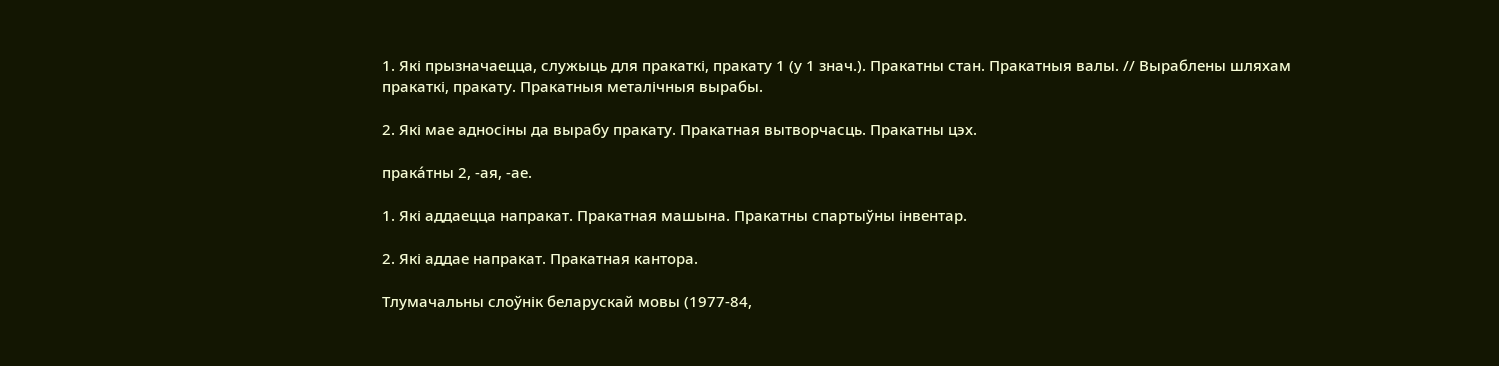1. Які прызначаецца, служыць для пракаткі, пракату 1 (у 1 знач.). Пракатны стан. Пракатныя валы. // Выраблены шляхам пракаткі, пракату. Пракатныя металічныя вырабы.

2. Які мае адносіны да вырабу пракату. Пракатная вытворчасць. Пракатны цэх.

прака́тны 2, ‑ая, ‑ае.

1. Які аддаецца напракат. Пракатная машына. Пракатны спартыўны інвентар.

2. Які аддае напракат. Пракатная кантора.

Тлумачальны слоўнік беларускай мовы (1977-84,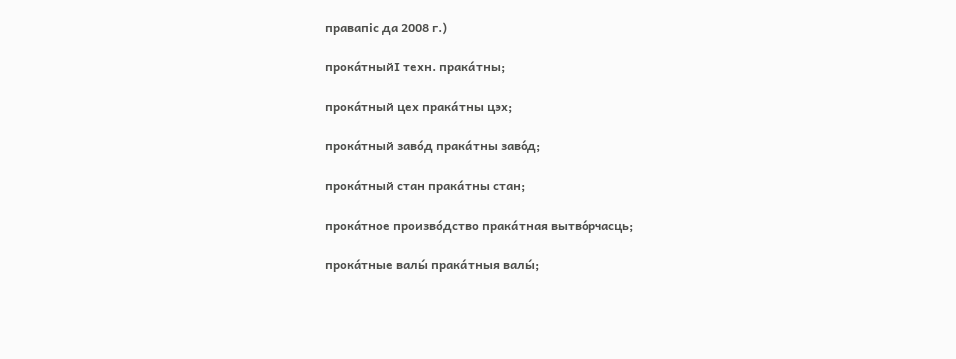правапіс да 2008 г.)

прока́тныйI техн. прака́тны;

прока́тный цех прака́тны цэх;

прока́тный заво́д прака́тны заво́д;

прока́тный стан прака́тны стан;

прока́тное произво́дство прака́тная вытво́рчасць;

прока́тные валы́ прака́тныя валы́;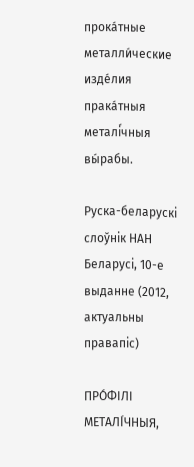прока́тные металли́ческие изде́лия прака́тныя металі́чныя вы́рабы.

Руска-беларускі слоўнік НАН Беларусі, 10-е выданне (2012, актуальны правапіс)

ПРО́ФІЛІ МЕТАЛІ́ЧНЫЯ,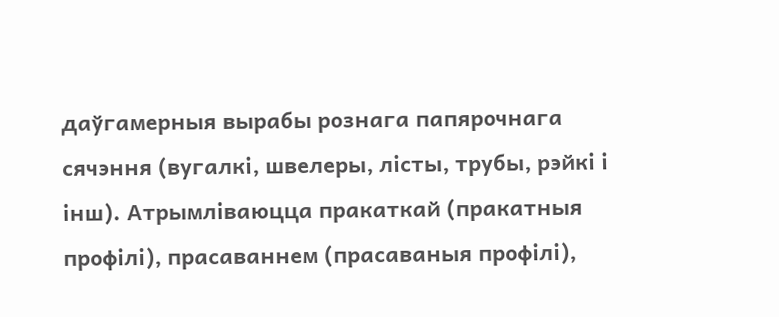даўгамерныя вырабы рознага папярочнага сячэння (вугалкі, швелеры, лісты, трубы, рэйкі і інш). Атрымліваюцца пракаткай (пракатныя профілі), прасаваннем (прасаваныя профілі),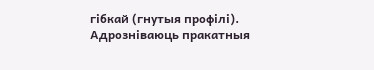гібкай (гнутыя профілі). Адрозніваюць пракатныя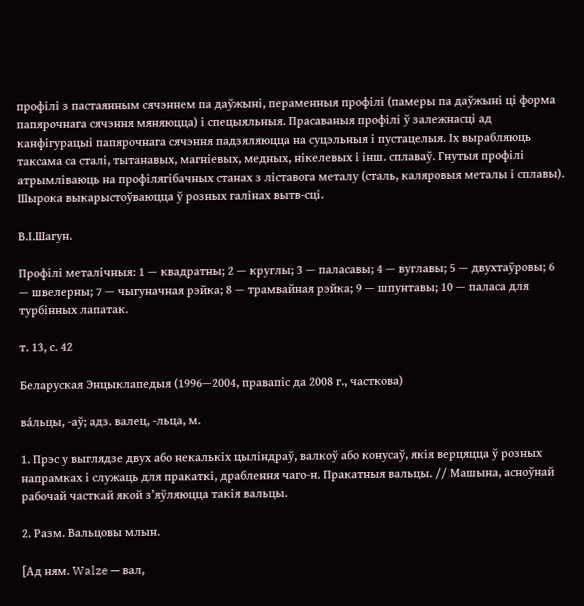профілі з пастаянным сячэннем па даўжыні, пераменныя профілі (памеры па даўжыні ці форма папярочнага сячэння мяняюцца) і спецыяльныя. Прасаваныя профілі ў залежнасці ад канфігурацыі папярочнага сячэння падзяляюцца на суцэльныя і пустацелыя. Іх вырабляюць таксама са сталі, тытанавых, магніевых, медных, нікелевых і інш. сплаваў. Гнутыя профілі атрымліваюць на профілягібачных станах з ліставога металу (сталь, каляровыя металы і сплавы). Шырока выкарыстоўваюцца ў розных галінах вытв-сці.

В.І.Шагун.

Профілі металічныя: 1 — квадратны; 2 — круглы; 3 — паласавы; 4 — вуглавы; 5 — двухтаўровы; 6 — швелерны; 7 — чыгуначная рэйка; 8 — трамвайная рэйка; 9 — шпунтавы; 10 — паласа для турбінных лапатак.

т. 13, с. 42

Беларуская Энцыклапедыя (1996—2004, правапіс да 2008 г., часткова)

ва́льцы, ‑аў; адз. валец, ‑льца, м.

1. Прэс у выглядзе двух або некалькіх цыліндраў, валкоў або конусаў, якія верцяцца ў розных напрамках і служаць для пракаткі, драблення чаго‑н. Пракатныя вальцы. // Машына, асноўнай рабочай часткай якой з’яўляюцца такія вальцы.

2. Разм. Вальцовы млын.

[Ад ням. Walze — вал,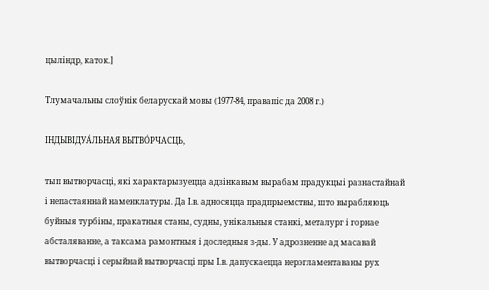цыліндр, каток.]

Тлумачальны слоўнік беларускай мовы (1977-84, правапіс да 2008 г.)

ІНДЫВІДУА́ЛЬНАЯ ВЫТВО́РЧАСЦЬ,

тып вытворчасці, які характарызуецца адзінкавым вырабам прадукцыі разнастайнай і непастаяннай наменклатуры. Да І.в. адносяцца прадпрыемствы, што вырабляюць буйныя турбіны, пракатныя станы, судны, унікальныя станкі, металург і горнае абсталяванне, а таксама рамонтныя і доследныя з-ды. У адрозненне ад масавай вытворчасці і серыйнай вытворчасці пры І.в. дапускаецца нерэгламентаваны рух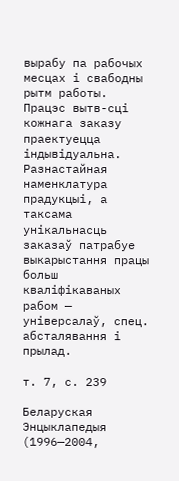вырабу па рабочых месцах і свабодны рытм работы. Працэс вытв-сці кожнага заказу праектуецца індывідуальна. Разнастайная наменклатура прадукцыі, а таксама унікальнасць заказаў патрабуе выкарыстання працы больш кваліфікаваных рабом — універсалаў, спец. абсталявання і прылад.

т. 7, с. 239

Беларуская Энцыклапедыя (1996—2004,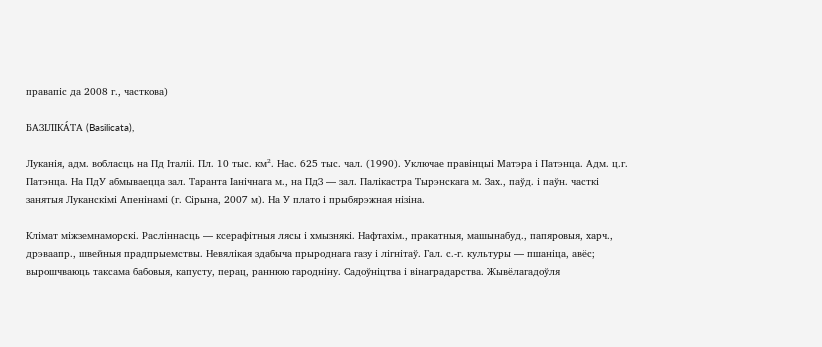правапіс да 2008 г., часткова)

БАЗІЛІКА́ТА (Basilicata),

Луканія, адм. вобласць на Пд Італіі. Пл. 10 тыс. км². Нас. 625 тыс. чал. (1990). Уключае правінцыі Матэра і Патэнца. Адм. ц.г. Патэнца. На ПдУ абмываецца зал. Таранта Іанічнага м., на ПдЗ — зал. Палікастра Тырэнскага м. Зах., паўд. і паўн. часткі занятыя Луканскімі Апенінамі (г. Сірына, 2007 м). На У плато і прыбярэжная нізіна.

Клімат міжземнаморскі. Расліннасць — ксерафітныя лясы і хмызнякі. Нафтахім., пракатныя, машынабуд., папяровыя, харч., дрэваапр., швейныя прадпрыемствы. Невялікая здабыча прыроднага газу і лігнітаў. Гал. с.-г. культуры — пшаніца, авёс; вырошчваюць таксама бабовыя, капусту, перац, раннюю гародніну. Садоўніцтва і вінаградарства. Жывёлагадоўля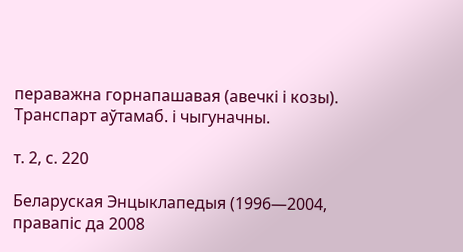пераважна горнапашавая (авечкі і козы). Транспарт аўтамаб. і чыгуначны.

т. 2, с. 220

Беларуская Энцыклапедыя (1996—2004, правапіс да 2008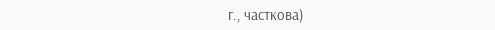г., часткова)